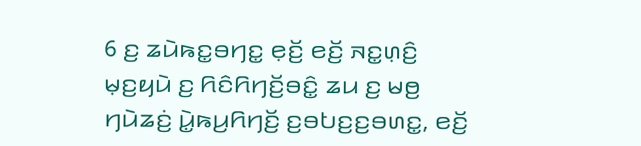6 ꤢ꤬ ꤘꤣꤧꤒꤢ꤭ꤋꤚꤢ꤭ ꤕ꤫ꤢꤩ꤬ ꤕꤢꤩ꤬ ꤏꤢ꤭ꤛ꤫ꤢꤨ꤬ ꤗ꤫ꤢ꤬ꤟꤣꤧ ꤢ꤬ ꤖꤢꤨꤖꤚꤢꤩ꤬ꤋꤢꤨ꤭ ꤘꤣ ꤢ꤬ ꤗꤥ꤬ ꤚꤣꤧꤘꤢꤦ꤬ ꤣꤧ꤭ꤒꤣ꤬ꤖꤚꤢꤩ꤬ ꤢ꤬ꤋꤝꤢ꤬ꤢ꤬ꤋꤛꤢ꤭, ꤕꤢꤩ꤬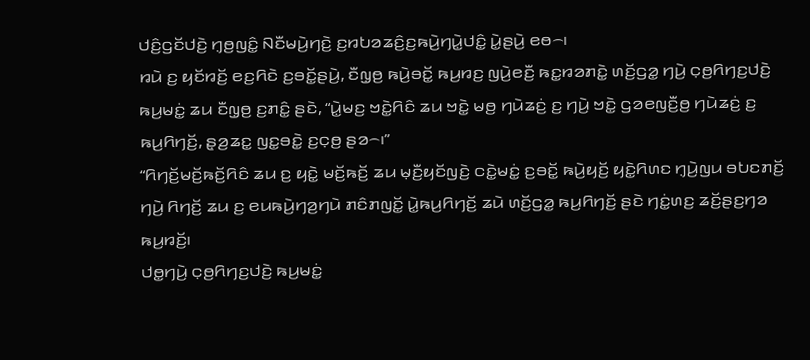ꤓꤢꤨ꤬ꤞꤢꤩꤓꤢꤧ꤬ ꤚ꤫ꤥ꤬ꤜꤢꤨ꤭ ꤡꤢꤪꤗꤣꤧ꤬ꤚꤢꤧ꤬ ꤢ꤬ꤙꤝꤤꤘꤢꤨ꤬ꤢ꤬ꤒꤣꤧ꤬ꤚꤣꤧ꤭ꤓꤢꤨ꤭ ꤣꤧ꤭ꤔꤣꤧ꤬ ꤕꤥ꤮꤯
ꤙꤣꤧ ꤢ꤬ ꤟꤢꤩꤙꤢꤩ꤬ ꤕꤢ꤬ꤖꤢꤧ ꤢ꤬ꤋꤢꤩ꤭ꤔꤣꤧ꤬, ꤢꤪꤜ꤫ꤥ꤬ ꤒꤣꤧ꤬ꤋꤢꤩ꤭ ꤒꤣ꤬ꤙꤢ꤬ ꤜꤣꤧ꤬ꤕꤢꤪ꤬ ꤒꤢ꤭ꤙꤤꤊꤢꤧ꤭ ꤛꤢꤩ꤬ꤞꤤ꤭ ꤚꤣꤧ꤬ ꤍ꤫ꤥ꤬ꤖꤚꤢ꤬ꤓꤢꤧ꤬ ꤒꤣ꤬ꤗꤢꤦ꤭ ꤘꤣ ꤢꤪꤜ꤫ꤥ꤬ ꤢ꤬ꤊꤢꤨ꤭ ꤔꤢꤧ, “ꤣꤧ꤭ꤗꤢ꤬ ꤠꤢꤧ꤭ꤖꤢꤨ ꤘꤣ ꤠꤢꤧ꤭ ꤗꤥ꤬ ꤚꤣꤧꤘꤢꤦ꤬ ꤢ꤬ ꤚꤣꤧ꤬ ꤠꤢꤧ꤭ ꤞꤤꤕꤜꤢꤪ꤬ꤥ꤬ ꤚꤣꤧꤘꤢꤦ꤬ ꤢ꤬ ꤒꤣ꤬ꤖꤚꤢꤩ꤬, ꤔ꤫ꤤ꤬ꤘꤢ꤭ ꤜꤢ꤭ꤋꤢꤧ꤭ ꤢ꤬ꤍ꤫ꤥ꤬ ꤔꤤ꤮꤯”
“ꤖꤚꤢꤩ꤬ꤗꤢꤩ꤬ꤒꤢꤩ꤬ꤖꤢꤨ ꤘꤣ ꤢ꤬ ꤟꤢꤧ꤭ ꤗꤢꤩ꤬ꤒꤢꤩ꤬ ꤘꤣ ꤗ꤫ꤢꤪ꤬ꤟꤢꤩꤜꤢꤧ꤬ ꤍꤢꤧ꤭ꤗꤢꤦ꤭ ꤢ꤬ꤋꤢꤩ꤭ ꤒꤣꤧ꤬ꤟꤢꤩ꤬ ꤟꤢꤧ꤭ꤖꤛꤢ ꤚ꤫ꤣꤧ꤬ꤜꤣ ꤋꤝꤢꤊꤢꤩ꤬ ꤚꤣꤧ꤬ ꤖꤚꤢꤩ꤬ ꤘꤣ ꤢ꤬ ꤕꤣꤒꤣꤧ꤬ꤚꤤ꤬ꤚꤣꤧ ꤊꤢꤨꤊꤜꤢꤩ꤭ ꤣꤧ꤭ꤒꤣ꤬ꤖꤚꤢꤩ꤬ ꤘꤣꤧ ꤛꤢꤩ꤬ꤞꤤ꤭ ꤒꤣ꤬ꤖꤚꤢꤩ꤬ ꤔꤢꤧ ꤚꤢꤦ꤭ꤛꤢ꤬ ꤘꤢꤩ꤬ꤔꤢ꤬ꤚꤤ ꤒꤣ꤬ꤙꤢꤩ꤬꤯
ꤓꤥ꤭ꤚꤣꤧ꤬ ꤍ꤫ꤥ꤬ꤖꤚꤢ꤬ꤓꤢꤧ꤬ ꤒꤣ꤬ꤗꤢꤦ꤭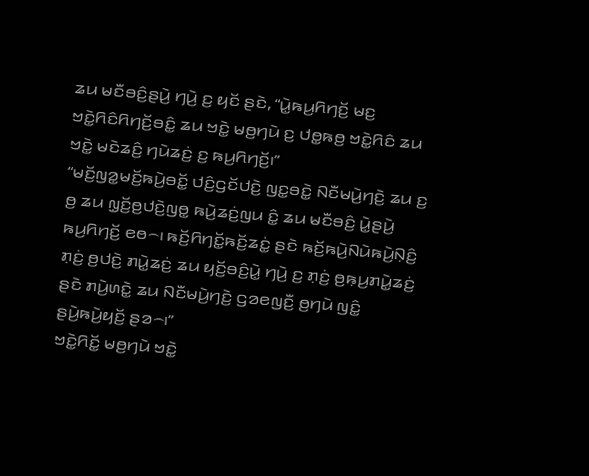ꤘꤣ ꤗꤢꤪꤋꤢꤨ꤬ꤔꤣꤧ꤬ ꤚꤣꤧ꤬ ꤢ꤬ ꤟꤢꤩ ꤔꤢꤧ, “ꤣꤧ꤭ꤒꤣ꤬ꤖꤚꤢꤩ꤬ ꤗꤢ꤬ ꤠꤢꤧ꤭ꤖꤢꤨꤖꤚꤢꤩ꤬ꤋꤢꤨ꤭ ꤘꤣ ꤠꤢꤧ꤭ ꤗꤥ꤬ꤚꤣꤧ ꤢ꤬ ꤓꤥ꤭ꤒꤥ꤬ ꤠꤢꤧ꤭ꤖꤢꤨ ꤘꤣ ꤠꤢꤧ꤭ ꤗꤢꤧꤘꤢꤨ꤬ ꤚꤣꤧꤘꤢꤦ꤬ ꤢ꤬ ꤒꤣ꤬ꤖꤚꤢꤩ꤬꤯”
“ꤗꤢꤩ꤬ꤜꤤ꤭ꤗꤢꤩ꤬ꤒꤣꤧ꤬ꤋꤢꤩ꤭ ꤓꤢꤨ꤬ꤞꤢꤩꤓꤢꤧ꤬ ꤜꤢ꤭ꤋꤢꤧ꤭ ꤡꤢꤪꤗꤣꤧ꤬ꤚꤢꤧ꤬ ꤘꤣ ꤢ꤬ ꤥ꤬ ꤘꤣ ꤜ꤫ꤢꤩ꤬ꤥ꤬ꤓꤢꤧ꤬ꤜꤥ꤭ ꤒꤣꤧ꤬ꤘꤢꤦ꤬ꤜꤣ ꤢꤨ꤭ ꤘꤣ ꤗꤢꤪꤋꤢꤨ꤬ ꤣꤧ꤭ꤔꤣꤧ꤬ ꤒꤣ꤬ꤖꤚꤢꤩ꤬ ꤕꤥ꤮꤯ ꤒꤢꤩ꤬ꤖꤚꤢꤩ꤭ꤒꤢꤩ꤬ꤘꤢꤦ꤭ ꤔꤢꤧ ꤒꤢꤩ꤬ꤒꤣꤧ꤬ꤡꤣꤧꤒꤣꤧ꤬ꤡ꤫ꤢꤨ꤬ ꤊ꤫ꤢꤦ꤬ ꤥ꤬ꤓꤢꤧ꤬ ꤊꤣꤧ꤭ꤘꤢꤦ꤬ ꤘꤣ ꤟꤢꤩ꤬ꤋꤢꤨ꤬ꤣꤧ꤭ ꤚꤣꤧ꤬ ꤢ꤬ ꤊ꤫ꤢꤦ꤬ ꤥ꤬ꤒ꤫ꤣ꤬ꤊꤣꤧ꤭ꤘꤢꤦ꤬ ꤔꤢꤧ ꤊꤣꤧ꤬ꤛꤢꤧ꤭ ꤘꤣ ꤡꤢꤪꤗꤣꤧ꤬ꤚꤢꤧ꤬ ꤞꤤꤕꤜꤢꤪ꤬ ꤥ꤬ꤚꤣꤧ ꤜꤢꤨ꤭ ꤔꤣꤧ꤬ꤒꤣꤧ꤬ꤟꤢꤩ꤬ ꤔꤤ꤮꤯”
ꤠꤢꤧ꤭ꤖꤢꤩ꤭ ꤗꤥ꤬ꤚꤣꤧ ꤠꤢꤧ꤭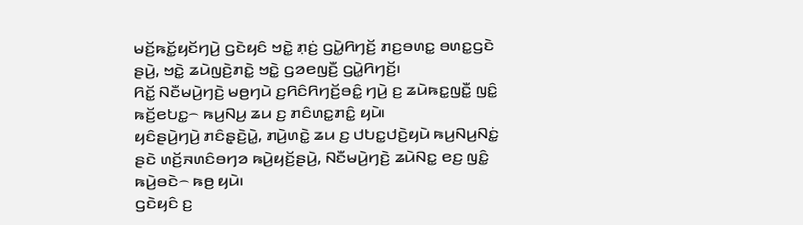ꤗꤢꤩ꤬ꤒꤢꤩ꤭ꤟꤢꤩꤚꤣꤧ꤬ ꤞꤢꤧꤟꤢꤨ ꤠꤢꤧ꤭ ꤊ꤫ꤢꤦ꤬ ꤞꤣꤧ꤭ꤖꤚꤢꤩ꤬ ꤊꤢ꤬ꤋꤛꤢ꤭ ꤋꤛꤢ꤭ꤞꤢꤧ ꤔꤣꤧ꤬, ꤠꤢꤧ꤭ ꤘꤣꤧꤜꤢꤧ꤬ꤊꤢꤧ꤭ ꤠꤢꤧ꤭ ꤞꤤꤕꤜꤢꤪ꤬ ꤞꤣꤧ꤭ꤖꤚꤢꤩ꤬꤯
ꤖꤢꤩ꤭ ꤡꤢꤪꤗꤣꤧ꤬ꤚꤢꤧ꤬ ꤗꤥ꤬ꤚꤣꤧ ꤢ꤬ꤖꤢꤨꤖꤚꤢꤩ꤬ꤋꤢꤨ꤭ ꤚꤣꤧ꤬ ꤢ꤬ ꤘꤣꤧꤒꤢ꤭ꤜꤢꤪ꤭ ꤜꤢꤨ꤭ ꤒꤢꤩ꤬ꤕꤝꤢ꤭꤮ ꤒꤣ꤬ꤡꤣ꤬ ꤘꤣ ꤢ꤬ ꤊꤢꤨꤛꤢ꤭ꤊꤢꤨ꤭ ꤟꤣꤧ꤯
ꤟꤢꤨꤔꤣꤧ꤬ꤚꤣꤧ꤬ ꤊꤢꤨꤔ꤫ꤢꤧ꤬ꤣꤧ꤭, ꤊꤣꤧ꤬ꤛꤢꤧ꤭ ꤘꤣ ꤢ꤬ ꤓꤝꤢ꤭ꤓꤢꤧ꤬ꤟꤣꤧ ꤒꤣ꤬ꤡꤣ꤬ꤡꤢꤦ꤭ ꤔꤢꤧ ꤛꤢꤩ꤬ꤏꤛꤢꤨꤋꤚꤤ ꤒꤣꤧ꤬ꤟꤢꤩ꤬ꤔꤣꤧ꤬, ꤡꤢꤪꤗꤣꤧ꤬ꤚꤢꤧ꤬ ꤘꤣꤧꤡꤢ꤭ ꤕꤢ꤬ ꤜꤢꤨ꤭ ꤒꤣꤧ꤬ꤋꤢꤧ꤮ ꤒꤥ꤬ ꤟꤣꤧ꤯
ꤞꤢꤧꤟꤢꤨ ꤢ꤬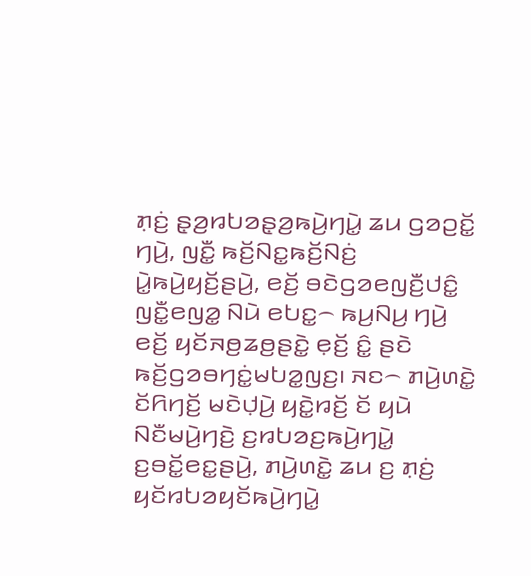ꤊ꤫ꤢꤦ꤬ ꤔ꤫ꤤ꤬ꤙꤝꤤꤔ꤫ꤤ꤬ꤒꤣꤧ꤬ꤚꤣꤧ꤭ ꤘꤣ ꤞꤤꤑꤢꤩ꤭ ꤚꤣꤧ꤬, ꤜꤢꤪ꤭ ꤒꤢꤩ꤬ꤡꤢ꤭ꤒꤢꤩ꤬ꤡꤢꤦ꤬ ꤣꤧ꤭ꤒꤣꤧ꤬ꤟꤢꤩ꤬ꤔꤣꤧ꤬, ꤕꤢꤩ꤬ ꤋꤢꤧꤞꤤꤕꤜꤢꤪ꤬ꤓꤢꤨ꤭ ꤜꤢꤪ꤭ꤕꤜꤤ꤭ ꤡꤣꤧ ꤕꤝꤢ꤭꤮ ꤒꤣ꤬ꤡꤣ꤬ ꤚꤣꤧ꤬ ꤕꤢꤩ꤬ ꤟꤢꤩꤏꤥ꤬ꤘꤥ꤬ꤔꤢꤧ꤭ ꤕ꤫ꤢꤩ꤬ ꤢꤨ꤭ ꤔꤢꤧ ꤒꤢꤩ꤬ꤞꤤꤋꤚꤢꤦ꤭ꤗꤝꤤ꤭ꤜꤢ꤬꤯ ꤏꤢ꤮ ꤊꤣꤧ꤬ꤛꤢꤧ꤭ ꤢꤩꤖꤚꤢꤩ꤬ ꤗꤢꤧꤓ꤫ꤣꤧ꤬ ꤟꤢꤧ꤭ꤙꤢꤩ꤬ ꤢꤩ ꤟꤣꤧ ꤡꤢꤪꤗꤣꤧ꤬ꤚꤢꤧ꤬ ꤢ꤬ꤙꤝꤤꤢ꤬ꤒꤣꤧ꤬ꤚꤣꤧ꤭ ꤢ꤬ꤋꤢꤩ꤭ꤕꤢ꤭ꤔꤣꤧ꤬, ꤊꤣꤧ꤬ꤛꤢꤧ꤭ ꤘꤣ ꤢ꤬ ꤊ꤫ꤢꤦ꤬ ꤟꤢꤩꤙꤝꤤꤟꤢꤩꤒꤣꤧ꤬ꤚꤣꤧ꤭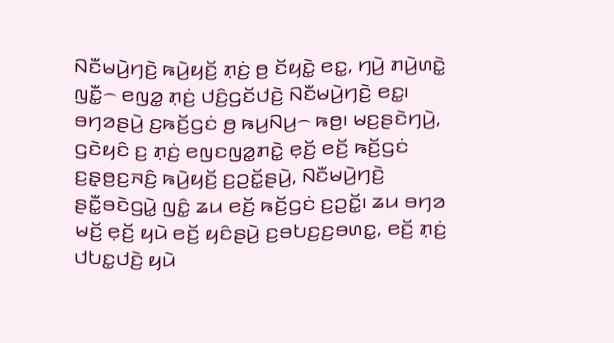ꤡꤢꤪꤗꤣꤧ꤬ꤚꤢꤧ꤬ ꤒꤣꤧ꤬ꤟꤢꤩ꤬ ꤊ꤫ꤢꤦ꤬ ꤥ꤬ ꤢꤩꤟꤢꤧ꤭ ꤕꤢ꤭, ꤚꤣꤧ꤬ ꤊꤣꤧ꤬ꤛꤢꤧ꤭ ꤜꤢꤪ꤭꤮ ꤕꤜꤤ꤭ ꤊ꤫ꤢꤦ꤬ ꤓꤢꤨ꤬ꤞꤢꤩꤓꤢꤧ꤬ ꤡꤢꤪꤗꤣꤧ꤬ꤚꤢꤧ꤬ ꤕꤢ꤭꤯
ꤋꤚꤤꤔꤣꤧ꤬ ꤢ꤬ꤒꤢꤩ꤬ꤞꤢꤦ ꤥ꤬ ꤒꤣ꤬ꤡꤣ꤬꤮ ꤒꤥ꤬꤯ ꤗꤢ꤬ꤔꤢꤧꤚꤣꤧ꤬, ꤞꤢꤧꤟꤢꤨ ꤢ꤬ ꤊ꤫ꤢꤦ꤬ ꤕꤜꤢꤜꤤ꤭ꤊꤢꤧ꤭ ꤕ꤫ꤢꤩ꤬ ꤕꤢꤩ꤬ ꤒꤢꤩ꤬ꤞꤢꤦ ꤢ꤬ꤔ꤫ꤥ꤬ꤢ꤬ꤏꤢꤨ꤬ ꤒꤣꤧ꤬ꤟꤢꤩ꤬ ꤢ꤬ꤑꤢꤩ꤭ꤔꤣꤧ꤬, ꤡꤢꤪꤗꤣꤧ꤬ꤚꤢꤧ꤬ ꤔꤢꤪ꤭ꤋꤢꤧꤞꤣꤧ꤭ ꤜꤢꤨ꤭ ꤘꤣ ꤕꤢꤩ꤬ ꤒꤢꤩ꤬ꤞꤢꤦ ꤢ꤬ꤑꤢꤩ꤭꤯ ꤘꤣ ꤋꤚꤤ ꤗꤢꤩ꤬ ꤕ꤫ꤢꤩ꤬ ꤟꤣꤧ ꤕꤢꤩ꤬ ꤟꤢꤨꤔꤣꤧ꤬ ꤢ꤬ꤋꤝꤢ꤬ꤢ꤬ꤋꤛꤢ꤭, ꤕꤢꤩ꤬ ꤊ꤫ꤢꤦ꤬ ꤓꤝꤢ꤭ꤓꤢꤧ꤬ ꤟꤣꤧ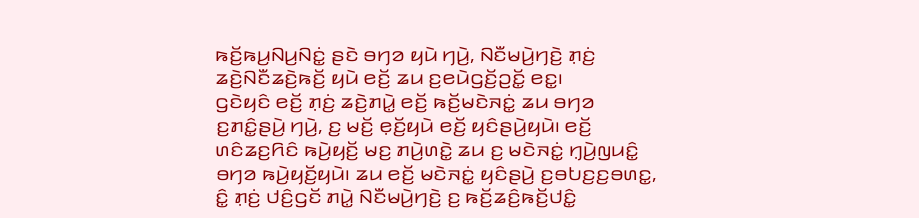ꤒꤢꤩ꤬ꤒꤣ꤬ꤡꤣ꤬ꤡꤢꤦ꤭ ꤔꤢꤧ ꤋꤚꤤ ꤟꤣꤧ ꤚꤣꤧ꤬, ꤡꤢꤪꤗꤣꤧ꤬ꤚꤢꤧ꤬ ꤊ꤫ꤢꤦ꤬ ꤘꤢꤧ꤬ꤡꤢꤪꤘꤢꤧ꤬ꤒꤢꤩ꤬ ꤟꤣꤧ ꤕꤢꤩ꤬ ꤘꤣ ꤢ꤬ꤕꤣꤧꤞꤢꤩ꤬ꤑꤢꤩ꤭ ꤕꤢ꤭꤯
ꤞꤢꤧꤟꤢꤨ ꤕꤢꤩ꤬ ꤊ꤫ꤢꤦ꤬ ꤘꤢꤧ꤬ꤊꤣꤧ꤭ ꤕꤢꤩ꤬ ꤒꤢꤩ꤬ꤗꤢꤧꤏꤢꤦ꤭ ꤘꤣ ꤋꤚꤤ ꤢ꤬ꤊꤢꤨ꤭ꤔꤣꤧ꤬ ꤚꤣꤧ꤬, ꤢ꤬ ꤗꤢꤩ꤬ ꤕ꤫ꤢꤩ꤬ꤟꤣꤧ ꤕꤢꤩ꤬ ꤟꤢꤨꤔꤣꤧ꤬ꤟꤣꤧ꤯ ꤕꤢꤩ꤬ ꤛꤢꤨꤘꤢ꤬ꤖꤢꤨ ꤒꤣꤧ꤬ꤟꤢꤩ꤬ ꤗꤢ꤬ ꤊꤣꤧ꤬ꤛꤢꤧ꤭ ꤘꤣ ꤢ꤬ ꤗꤢꤧꤏꤢꤦ꤭ ꤚ꤫ꤣꤧ꤬ꤜꤣꤢꤨ꤭ ꤋꤚꤤ ꤒꤣꤧ꤬ꤟꤢꤩ꤬ꤟꤣꤧ꤯ ꤘꤣ ꤕꤢꤩ꤬ ꤗꤢꤧꤏꤢꤦ꤭ ꤟꤢꤨꤔꤣꤧ꤬ ꤢ꤬ꤋꤝꤢ꤬ꤢ꤬ꤋꤛꤢ꤭, ꤢꤨ꤭ ꤊ꤫ꤢꤦ꤬ ꤓꤢꤨ꤬ꤞꤢꤩ ꤊꤣꤧ꤭ ꤡꤢꤪꤗꤣꤧ꤬ꤚꤢꤧ꤬ ꤢ꤬ ꤒꤢꤩ꤬ꤘꤢꤨ꤬ꤒꤢꤩ꤬ꤓꤢꤨ꤭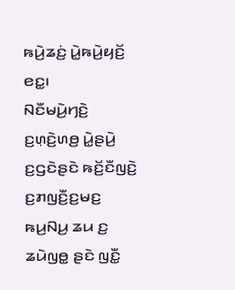ꤒꤣꤧ꤬ꤘꤢꤦ꤬ ꤣꤧ꤭ꤒꤣꤧ꤬ꤟꤢꤩ꤬ ꤕꤢ꤭꤯
ꤡꤢꤪꤗꤣꤧ꤬ꤚꤢꤧ꤬ ꤢ꤬ꤛ꤫ꤢꤧ꤬ꤛꤥ꤬ ꤣꤧ꤭ꤔꤣꤧ꤬ ꤢ꤬ꤞꤢꤧꤔꤢꤧ ꤒꤢꤩ꤬ꤢꤪꤜꤢꤧ꤬ ꤢ꤬ꤊꤜꤢꤪ꤬ꤢ꤬ꤗꤢ꤬ ꤒꤣ꤬ꤡꤣ꤬ ꤘꤣ ꤢ꤬ ꤘꤣꤧꤜꤥ꤭ ꤔꤢꤧ ꤜꤢꤪ꤭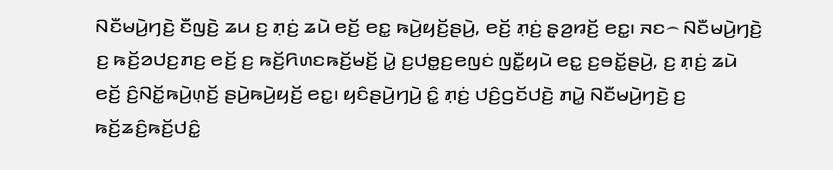ꤡꤢꤪꤗꤣꤧ꤬ꤚꤢꤧ꤬ ꤢꤪꤜꤢꤧ꤬ ꤘꤣ ꤢ꤬ ꤊ꤫ꤢꤦ꤬ ꤘꤣꤧ ꤕꤢꤩ꤬ ꤕꤢ꤭ ꤒꤣꤧ꤬ꤟꤢꤩ꤬ꤔꤣꤧ꤬, ꤕꤢꤩ꤬ ꤊ꤫ꤢꤦ꤬ ꤔ꤫ꤤ꤬ꤙꤢꤩ꤬ ꤕꤢ꤭꤯ ꤏꤢ꤮ ꤡꤢꤪꤗꤣꤧ꤬ꤚꤢꤧ꤬ ꤢ꤬ ꤒꤢꤩ꤬ꤤꤓꤢ꤬ꤊꤢ꤬ ꤕꤢꤩ꤬ ꤢ꤬ ꤒꤢꤩ꤬ꤖꤛꤢꤒꤢꤩ꤬ꤗꤢꤩ꤬ ꤣꤧ꤭ ꤢ꤬ꤓꤥ꤭ꤢ꤬ꤕꤜꤢꤦ ꤜꤢꤪ꤭ꤟꤣꤧ ꤕꤢ꤭ ꤢ꤬ꤋꤢꤩ꤭ꤔꤣꤧ꤬, ꤢ꤬ ꤊ꤫ꤢꤦ꤬ ꤘꤣꤧ ꤕꤢꤩ꤬ ꤢꤨ꤬ꤡꤢꤩ꤭ꤒꤣꤧ꤬ꤛ꤫ꤢꤩ꤬ ꤔꤣꤧ꤬ꤒꤣꤧ꤬ꤟꤢꤩ꤬ ꤕꤢ꤭꤯ ꤟꤢꤨꤔꤣꤧ꤬ꤚꤣꤧ꤬ ꤢꤨ꤭ ꤊ꤫ꤢꤦ꤬ ꤓꤢꤨ꤬ꤞꤢꤩꤓꤢꤧ꤬ ꤊꤣꤧ꤭ ꤡꤢꤪꤗꤣꤧ꤬ꤚꤢꤧ꤬ ꤢ꤬ ꤒꤢꤩ꤬ꤘꤢꤨ꤬ꤒꤢꤩ꤬ꤓꤢꤨ꤭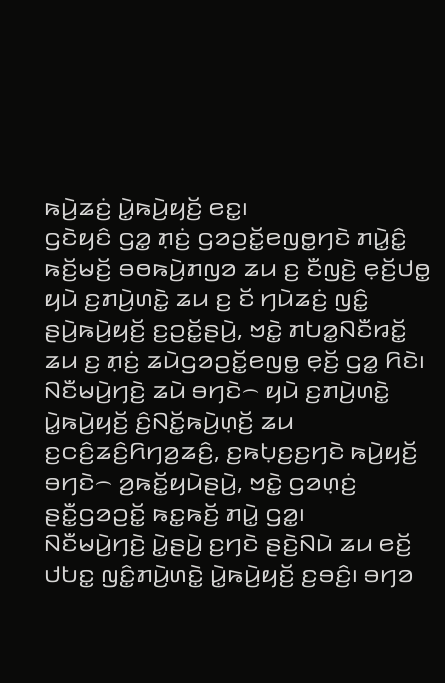ꤒꤣꤧ꤬ꤘꤢꤦ꤬ ꤣꤧ꤭ꤒꤣꤧ꤬ꤟꤢꤩ꤬ ꤕꤢ꤭꤯
ꤞꤢꤧꤟꤢꤨ ꤞꤤ꤭ ꤊ꤫ꤢꤦ꤬ ꤞꤤꤑꤢꤩ꤭ꤕꤜꤥ꤭ꤚꤢꤧ ꤊꤣꤧ꤭ꤢꤨ꤭ ꤒꤢꤩ꤬ꤗꤢꤩ꤬ ꤋꤥꤒꤣꤧ꤬ꤊꤜꤤ ꤘꤣ ꤢ꤬ ꤢꤪꤜꤢꤧ꤬ ꤕ꤫ꤢꤩ꤬ꤓꤥ꤭ ꤟꤣꤧ ꤢ꤬ꤊꤣꤧ꤬ꤛꤢꤧ꤭ ꤘꤣ ꤢ꤬ ꤢꤩ ꤚꤣꤧꤘꤢꤦ꤬ ꤜꤢꤨ꤭ ꤔꤣꤧ꤬ꤒꤣꤧ꤬ꤟꤢꤩ꤬ ꤢ꤬ꤑꤢꤩ꤭ꤔꤣꤧ꤬, ꤠꤢꤧ꤭ ꤊꤝꤤ꤭ꤡꤢꤪꤙꤢꤩ꤭ ꤘꤣ ꤢ꤬ ꤊ꤫ꤢꤦ꤬ ꤘꤣꤧꤞꤤꤑꤢꤩ꤭ꤕꤜꤥ꤭ ꤕ꤫ꤢꤩ꤬ ꤞꤤ꤭ ꤖꤢꤧ꤯ ꤡꤢꤪꤗꤣꤧ꤬ꤚꤢꤧ꤬ ꤘꤣꤧ ꤋꤚꤢꤧ꤮ ꤟꤣꤧ ꤢ꤬ꤊꤣꤧ꤬ꤛꤢꤧ꤭ ꤣꤧ꤭ꤒꤣꤧ꤬ꤟꤢꤩ꤬ ꤢꤨ꤬ꤡꤢꤩ꤭ꤒꤣꤧ꤬ꤛ꤫ꤢꤩ꤬ ꤘꤣ ꤢ꤬ꤍꤢꤨ꤬ꤘꤢꤨ꤬ꤖꤚꤤ꤬ꤘꤢꤨ꤬, ꤢ꤬ꤒꤝ꤫ꤢ꤬ꤢ꤬ꤚꤢꤧ ꤒꤣꤧ꤬ꤟꤢꤩ꤬ ꤋꤚꤢꤧ꤮ ꤤ꤬ꤒꤢꤩ꤭ꤟꤣꤧꤔꤣꤧ꤬, ꤠꤢꤧ꤭ ꤞꤤꤛ꤫ꤢꤦ꤬ ꤔꤢꤪ꤭ꤞꤤꤑꤢꤩ꤭ ꤒꤢ꤭ꤒꤢꤩ꤬ ꤊꤣꤧ꤭ ꤞꤤ꤭꤯
ꤡꤢꤪꤗꤣꤧ꤬ꤚꤢꤧ꤬ ꤣꤧ꤭ꤔꤣꤧ꤬ ꤢ꤬ꤚꤢꤧ ꤔꤢꤧ꤬ꤡꤣꤧ ꤘꤣ ꤕꤢꤩ꤬ ꤓꤝꤢ꤭ ꤜꤢꤨ꤭ꤊꤣꤧ꤬ꤛꤢꤧ꤭ ꤣꤧ꤭ꤒꤣꤧ꤬ꤟꤢꤩ꤬ ꤢ꤬ꤋꤢꤨ꤬꤯ ꤋꤚꤤ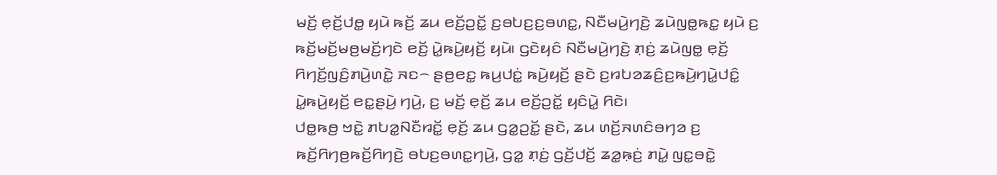ꤗꤢꤩ꤬ ꤕ꤫ꤢꤩ꤬ꤓꤥ꤭ ꤟꤣꤧ ꤒꤢꤩ꤬ ꤘꤣ ꤕꤢꤩ꤬ꤑꤢꤩ꤭ ꤢ꤬ꤋꤝꤢ꤬ꤢ꤬ꤋꤛꤢ꤭, ꤡꤢꤪꤗꤣꤧ꤬ꤚꤢꤧ꤬ ꤘꤣꤧꤜꤥ꤭ꤒꤢ꤭ ꤟꤣꤧ ꤢ꤬ ꤒꤢꤩ꤬ꤗꤢꤩ꤬ꤗꤥ꤬ꤗꤢꤩ꤬ꤚꤢꤧ ꤕꤢꤩ꤬ ꤣꤧ꤭ꤒꤣꤧ꤬ꤟꤢꤩ꤬ ꤟꤣꤧ꤯ ꤞꤢꤧꤟꤢꤨ ꤡꤢꤪꤗꤣꤧ꤬ꤚꤢꤧ꤬ ꤊ꤫ꤢꤦ꤬ ꤘꤣꤧꤜꤥ꤭ ꤕ꤫ꤢꤩ꤬ ꤖꤚꤢꤩ꤬ꤜꤢꤨ꤬ꤊꤣꤧ꤬ꤛꤢꤧ꤭ ꤏꤢ꤮ ꤔꤥ꤬ꤕꤢ꤭ ꤒꤣ꤬ꤓꤢꤦ꤭ ꤒꤣꤧ꤬ꤟꤢꤩ꤬ ꤔꤢꤧ ꤢ꤬ꤙꤝꤤꤘꤢꤨ꤬ꤢ꤬ꤒꤣꤧ꤬ꤚꤣꤧ꤭ꤓꤢꤨ꤭ ꤣꤧ꤭ꤒꤣꤧ꤬ꤟꤢꤩ꤬ ꤕꤢ꤭ꤔꤣꤧ꤬ ꤚꤣꤧ꤬, ꤢ꤬ ꤗꤢꤩ꤬ ꤕ꤫ꤢꤩ꤬ ꤘꤣ ꤕꤢꤩ꤬ꤑꤢꤩ꤭ ꤟꤢꤨꤣꤧ꤭ ꤖꤢꤧ꤯
ꤓꤥ꤭ꤒꤥ꤬ ꤠꤢꤧ꤭ ꤊꤝꤤ꤭ꤡꤢꤪꤙꤢꤩ꤭ ꤕ꤫ꤢꤩ꤬ ꤘꤣ ꤞꤤ꤭ꤑꤢꤩ꤭ ꤔꤢꤧ, ꤘꤣ ꤛꤢꤩ꤬ꤏꤛꤢꤨꤋꤚꤤ ꤢ꤬ ꤒꤢꤩ꤬ꤖꤚꤥ꤬ꤒꤢꤩ꤬ꤖꤚꤢꤧ꤬ ꤋꤝꤢ꤬ꤋꤛꤢ꤭ꤚꤣꤧ꤬, ꤞꤤ꤭ ꤊ꤫ꤢꤦ꤬ ꤞꤢꤩ꤬ꤓꤢꤩ꤬ ꤘꤤ꤭ꤒ꤫ꤢꤦ꤬ ꤊꤣꤧ꤭ ꤜꤢ꤭ꤋꤢꤧ꤭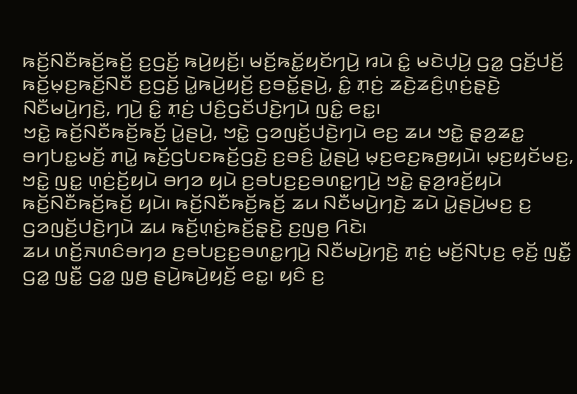ꤒꤢꤩ꤬ꤡꤢꤪꤒꤢꤩ꤬ꤒꤢꤩ꤬ ꤢ꤬ꤞꤢꤩ꤬ ꤒꤣꤧ꤬ꤟꤢꤩ꤬꤯ ꤗꤢꤩ꤬ꤒꤢꤩ꤭ꤟꤢꤩꤚꤣꤧ꤬ ꤙꤣꤧ ꤢꤨ꤭ ꤗꤢꤧꤓ꤫ꤣꤧ꤬ ꤞꤤ꤭ ꤞꤢꤩ꤬ꤓꤢꤩ꤬ ꤒꤢꤩ꤬ꤗ꤫ꤢ꤬ꤒꤢꤩ꤬ꤡꤢꤪ ꤢ꤬ꤞꤢꤩ꤬ ꤣꤧ꤭ꤒꤣꤧ꤬ꤟꤢꤩ꤬ ꤢ꤬ꤋꤢꤩ꤭ꤔꤣꤧ꤬, ꤢꤨ꤭ ꤊ꤫ꤢꤦ꤬ ꤘꤢꤧ꤬ꤘꤢꤨ꤬ꤛ꤫ꤢꤦ꤬ꤔ꤫ꤢꤧ꤬ ꤡꤢꤪꤗꤣꤧ꤬ꤚꤢꤧ꤬, ꤚꤣꤧ꤬ ꤢꤨ꤭ ꤊ꤫ꤢꤦ꤬ ꤓꤢꤨ꤬ꤞꤢꤩꤓꤢꤧ꤬ꤚꤣꤧ ꤜꤢꤨ꤭ ꤕꤢ꤭꤯
ꤠꤢꤧ꤭ ꤒꤢꤩ꤬ꤡꤢꤪꤒꤢꤩ꤬ꤒꤢꤩ꤬ ꤣꤧ꤭ꤔꤣꤧ꤬, ꤠꤢꤧ꤭ ꤞꤤꤜꤢꤩ꤬ꤓꤢꤧ꤬ꤚꤣꤧ ꤕꤢ꤬ ꤘꤣ ꤠꤢꤧ꤭ ꤔ꤫ꤤ꤬ꤘꤢ꤭ ꤋꤚꤝꤢ꤭ꤗꤢꤩ꤬ ꤊꤣꤧ꤭ ꤒꤢꤩ꤬ꤞꤝꤢꤒꤢꤩ꤬ꤞꤢꤧ꤬ ꤢ꤬ꤋꤢꤨ꤬ ꤣꤧ꤭ꤔꤣꤧ꤬ ꤗ꤫ꤢ꤬ꤕꤢ꤬ꤒꤥ꤬ꤟꤣꤧ꤯ ꤗ꤫ꤢ꤬ꤟꤢꤩꤗꤢ꤬, ꤠꤢꤧ꤭ ꤜꤢ꤭ ꤛ꤫ꤢꤦ꤬ꤢꤩ꤬ꤟꤣꤧ ꤋꤚꤤ ꤟꤣꤧ ꤢ꤬ꤋꤝꤢ꤬ꤢ꤬ꤋꤛꤢ꤭ꤚꤣꤧ꤬ ꤠꤢꤧ꤭ ꤔ꤫ꤤ꤬ꤙꤢꤩ꤬ꤟꤣꤧ ꤒꤢꤩ꤬ꤡꤢꤪꤒꤢꤩ꤬ꤒꤢꤩ꤬ ꤟꤣꤧ꤯ ꤒꤢꤩ꤬ꤡꤢꤪꤒꤢꤩ꤬ꤒꤢꤩ꤬ ꤘꤣ ꤡꤢꤪꤗꤣꤧ꤬ꤚꤢꤧ꤬ ꤘꤣꤧ ꤣꤧ꤭ꤔꤣꤧ꤬ꤗꤢ꤬ ꤢ꤬ ꤞꤤꤜꤢꤩ꤬ꤓꤢꤧ꤬ꤚꤣꤧ ꤘꤣ ꤒꤢꤩ꤬ꤛ꤫ꤢꤦ꤬ꤒꤢꤩ꤬ꤔ꤫ꤢꤧ꤬ ꤢ꤬ꤜꤥ꤬ ꤖꤢꤧ꤯
ꤘꤣ ꤛꤢꤩ꤬ꤏꤛꤢꤨꤋꤚꤤ ꤢ꤬ꤋꤝꤢ꤬ꤢ꤬ꤋꤛꤢ꤭ꤚꤣꤧ꤬ ꤡꤢꤪꤗꤣꤧ꤬ꤚꤢꤧ꤬ ꤊ꤫ꤢꤦ꤬ ꤗꤢꤩ꤬ꤡꤝ꤫ꤢ꤬ ꤕ꤫ꤢꤩ꤬ ꤜꤢꤪ꤭ ꤞꤤ꤭ ꤜꤢꤪ꤭ ꤞꤤ꤭ ꤜ꤫ꤥ꤬ ꤔꤣꤧ꤬ꤒꤣꤧ꤬ꤟꤢꤩ꤬ ꤕꤢ꤭꤯ ꤟꤢꤨ ꤢ꤬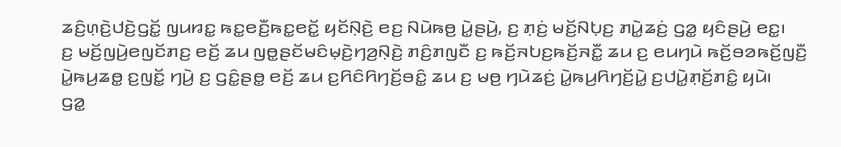ꤘꤢꤨ꤬ꤛ꤫ꤢꤧ꤬ꤓꤢꤧ꤬ꤞꤢꤩ꤭ ꤜꤣꤙꤢ꤭ ꤒꤢ꤭ꤕꤢꤪ꤬ꤒꤢ꤭ꤕꤢꤩ꤭ ꤟꤢꤩꤡ꤫ꤢꤧ꤬ ꤕꤢ꤬ ꤡꤣꤧꤒꤥ꤬ ꤣꤧ꤭ꤔꤣꤧ꤬, ꤢ꤬ ꤊ꤫ꤢꤦ꤬ ꤗꤢꤩ꤬ꤡꤝ꤫ꤢ꤬ ꤊꤣꤧ꤭ꤘꤢꤦ꤬ ꤞꤤ꤭ ꤟꤢꤨꤔꤣꤧ꤬ ꤕꤢ꤭꤯
ꤢ꤬ ꤗꤢꤩ꤬ꤜꤣꤧ꤬ꤕꤜꤢꤩꤊꤢ꤬ ꤕꤢꤩ꤬ ꤘꤣ ꤜꤥ꤭ꤔꤢꤩꤗꤢꤨꤗ꤫ꤢꤧ꤬ꤚꤤ꤬ꤡ꤫ꤢꤧ꤬ ꤊꤢꤨ꤬ꤊꤜꤢꤪ ꤢ꤬ ꤒꤢꤩ꤬ꤏꤝꤢ꤬ꤒꤢꤩ꤬ꤏꤢꤪ꤭ ꤘꤣ ꤢ꤬ ꤕꤣꤚꤣꤧ ꤒꤢꤩ꤬ꤋꤤꤒꤢꤩ꤬ꤜꤢꤪ꤬ ꤣꤧ꤭ꤒꤣ꤬ꤘꤥ꤭ ꤢ꤬ꤜꤢꤩ꤭ ꤚꤣꤧ꤬ ꤢ꤬ ꤞꤢꤨ꤭ꤔꤥ꤭ ꤕꤢꤩ꤬ ꤘꤣ ꤢ꤬ꤖꤢꤨꤖꤚꤢꤩ꤬ꤋꤢꤨ꤭ ꤘꤣ ꤢ꤬ ꤗꤥ꤬ ꤚꤣꤧꤘꤢꤦ꤬ ꤣꤧ꤭ꤒꤣ꤬ꤖꤚꤢꤩ꤬ꤣꤧ꤭ ꤢ꤬ꤓꤣꤧ꤭ꤊ꤫ꤢꤩ꤬ꤊꤢꤨ꤭ ꤟꤣꤧ꤯
ꤞꤤ꤭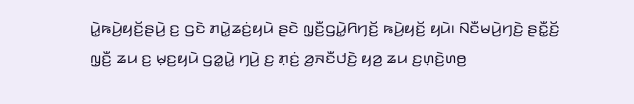ꤣꤧ꤭ꤒꤣꤧ꤬ꤟꤢꤩ꤬ꤔꤣꤧ꤬ ꤢ꤬ ꤞꤢꤧ ꤊꤣꤧ꤭ꤘꤢꤦ꤬ꤟꤣꤧ ꤔꤢꤧ ꤜ꤫ꤢꤪ꤬ꤞꤣꤧ꤭ꤖꤚꤢꤩ꤬ ꤒꤣꤧ꤬ꤟꤢꤩ꤬ ꤟꤣꤧ꤯ ꤡꤢꤪꤗꤣꤧ꤬ꤚꤢꤧ꤬ ꤔꤢꤪ꤭ꤢꤩ꤬ ꤜ꤫ꤢꤪ꤬ ꤘꤣ ꤢ꤬ ꤗ꤫ꤢ꤬ꤟꤣꤧ ꤞꤤ꤭ꤣꤧ꤭ ꤚꤣꤧ꤬ ꤢ꤬ ꤊ꤫ꤢꤦ꤬ ꤤ꤬ꤏꤢꤪꤓꤢꤧ꤬ ꤟꤤ꤬ ꤘꤣ ꤢ꤬ꤛ꤫ꤢꤧ꤬ꤛꤥ꤬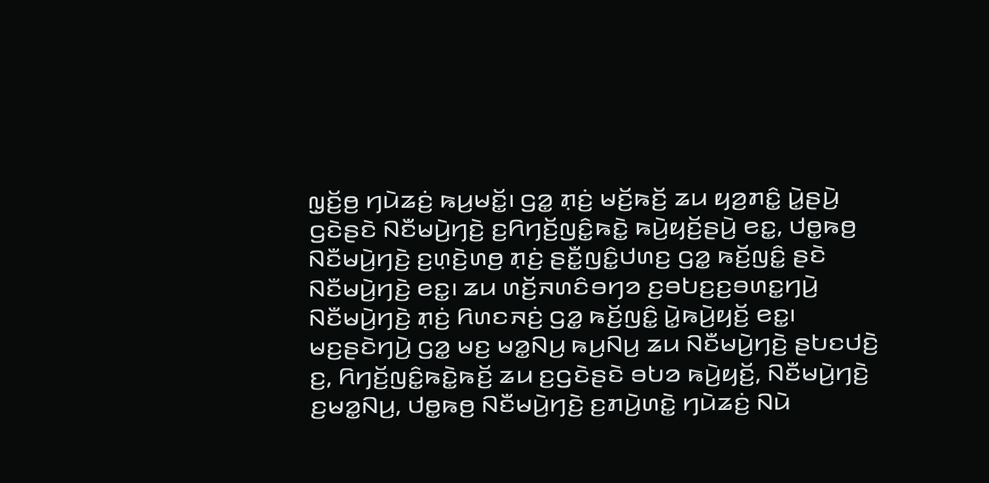ꤜ꤫ꤢꤩ꤬ꤥ꤬ ꤚꤣꤧꤘꤢꤦ꤬ ꤒꤣ꤬ꤗꤢꤩ꤭꤯ ꤞꤤ꤭ ꤊ꤫ꤢꤦ꤬ ꤗꤢꤩ꤬ꤒꤢꤩ꤬ ꤘꤣ ꤟꤤ꤬ꤊꤢꤨ꤭ ꤣꤧ꤭ꤔꤣꤧ꤬ ꤞꤢꤧꤔꤢꤧ ꤡꤢꤪꤗꤣꤧ꤬ꤚꤢꤧ꤬ ꤢ꤬ꤖꤚꤢꤩ꤬ꤜꤢꤨ꤭ꤒꤢꤧ꤭ ꤒꤣꤧ꤬ꤟꤢꤩ꤬ꤔꤣꤧ꤬ ꤕꤢ꤭, ꤓꤥ꤭ꤒꤥ꤬ ꤡꤢꤪꤗꤣꤧ꤬ꤚꤢꤧ꤬ ꤢ꤬ꤛ꤫ꤢꤧ꤬ꤛꤥ꤬ ꤊ꤫ꤢꤦ꤬ ꤔꤢꤪ꤭ꤜꤢꤨ꤭ꤓꤛꤢ꤬ ꤞꤤ꤭ ꤒꤢꤩ꤬ꤜꤢꤨ꤭ ꤔꤢꤧ ꤡꤢꤪꤗꤣꤧ꤬ꤚꤢꤧ꤬ ꤕꤢ꤭꤯ ꤘꤣ ꤛꤢꤩ꤬ꤏꤛꤢꤨꤋꤚꤤ ꤢ꤬ꤋꤝꤢ꤬ꤢ꤬ꤋꤛꤢ꤭ꤚꤣꤧ꤬ ꤡꤢꤪꤗꤣꤧ꤬ꤚꤢꤧ꤬ ꤊ꤫ꤢꤦ꤬ ꤖꤛꤢꤏꤢꤦ꤬ ꤞꤤ꤭ ꤒꤢꤩ꤬ꤜꤢꤨ꤭ ꤣꤧ꤭ꤒꤣꤧ꤬ꤟꤢꤩ꤬ ꤕꤢ꤭꤯
ꤗꤢ꤬ꤔꤢꤧꤚꤣꤧ꤬ ꤞꤤ꤭ ꤗꤢ꤬ ꤗꤤ꤭ꤡꤣ꤬ ꤒꤣ꤬ꤡꤣ꤬ ꤘꤣ ꤡꤢꤪꤗꤣꤧ꤬ꤚꤢꤧ꤬ ꤔꤝꤢꤓꤢꤧ꤬ ꤢ꤬, ꤖꤚꤢꤩ꤬ꤜꤢꤨ꤭ꤒꤢꤧ꤭ꤒꤢꤩ꤬ ꤘꤣ ꤢ꤬ꤞꤢꤧꤔꤢꤧ ꤋꤝꤤ ꤒꤣꤧ꤬ꤟꤢꤩ꤬, ꤡꤢꤪꤗꤣꤧ꤬ꤚꤢꤧ꤬ ꤢ꤬ꤗꤤ꤭ꤡꤣ꤬, ꤓꤥ꤭ꤒꤥ꤬ ꤡꤢꤪꤗꤣꤧ꤬ꤚꤢꤧ꤬ ꤢ꤬ꤊꤣꤧ꤬ꤛꤢꤧ꤭ ꤚꤣꤧꤘꤢꤦ꤬ ꤡꤣꤧ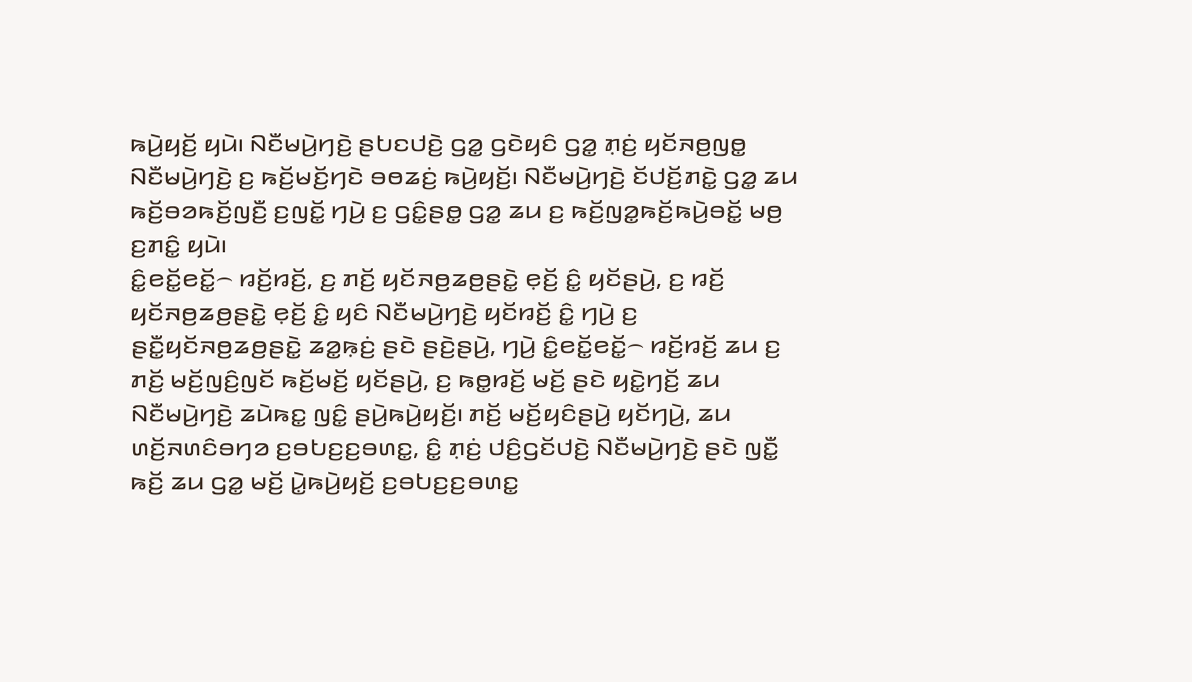ꤒꤣꤧ꤬ꤟꤢꤩ꤬ ꤟꤣꤧ꤯ ꤡꤢꤪꤗꤣꤧ꤬ꤚꤢꤧ꤬ ꤔꤝꤢꤓꤢꤧ꤬ ꤞꤤ꤭ ꤞꤢꤧꤟꤢꤨ ꤞꤤ꤭ ꤊ꤫ꤢꤦ꤬ ꤟꤢꤩꤏꤥ꤬ꤜꤥ꤭ ꤡꤢꤪꤗꤣꤧ꤬ꤚꤢꤧ꤬ ꤢ꤬ ꤒꤢꤩ꤬ꤗꤢꤩ꤬ꤚꤢꤧ ꤋꤥꤘꤢꤦ꤬ ꤒꤣꤧ꤬ꤟꤢꤩ꤬꤯ ꤡꤢꤪꤗꤣꤧ꤬ꤚꤢꤧ꤬ ꤢꤩꤓꤢꤩ꤬ꤊꤢꤧ꤭ ꤞꤤ꤭ ꤘꤣ ꤒꤢꤩ꤬ꤋꤤꤒꤢꤩ꤬ꤜꤢꤪ꤬ ꤢ꤬ꤜꤢꤩ꤭ ꤚꤣꤧ꤬ ꤢ꤬ ꤞꤢꤨ꤭ꤔꤥ꤭ ꤞꤤ꤭ ꤘꤣ ꤢ꤬ ꤒꤢꤩ꤬ꤜꤤ꤭ꤒꤢꤩ꤬ꤒꤣꤧ꤬ꤋꤢꤩ꤭ ꤗꤥ꤬ ꤢ꤬ꤊꤢꤨ꤭ ꤟꤣꤧ꤯
ꤢꤨ꤭ꤕꤢꤩ꤭ꤕꤢꤩ꤭꤮ ꤙꤢꤩ꤬ꤙꤢꤩ꤬, ꤢ꤬ ꤊꤢꤩ꤬ ꤟꤢꤩꤏꤥ꤬ꤘꤥ꤬ꤔꤢꤧ꤭ ꤕ꤫ꤢꤩ꤬ ꤢꤨ꤭ ꤟꤢꤩꤔꤣꤧ꤬, ꤢ꤬ ꤙꤢꤩ꤬ ꤟꤢꤩꤏꤥ꤬ꤘꤥ꤬ꤔꤢꤧ꤭ ꤕ꤫ꤢꤩ꤬ ꤢꤨ꤭ ꤟꤢꤨ ꤡꤢꤪꤗꤣꤧ꤬ꤚꤢꤧ꤬ ꤟꤢꤩꤙꤢꤩ꤬ ꤢꤨ꤭ ꤚꤣꤧ꤬ ꤢ꤬ ꤔꤢꤪ꤭ꤟꤢꤩꤏꤥ꤬ꤘꤥ꤬ꤔꤢꤧ꤭ ꤘꤤ꤭ꤒ꤫ꤢꤦ꤬ ꤔꤢꤧ ꤔꤢꤧ꤬ꤔꤣꤧ꤬, ꤚꤣꤧ꤬ ꤢꤨ꤭ꤕꤢꤩ꤭ꤕꤢꤩ꤭꤮ ꤙꤢꤩ꤬ꤙꤢꤩ꤬ ꤘꤣ ꤢ꤬ ꤊꤢꤩ꤬ ꤗꤢꤩ꤬ꤜꤢꤨ꤬ꤜꤢꤩ ꤒꤢꤩ꤬ꤗꤢꤩ꤬ ꤟꤢꤩꤔꤣꤧ꤬, ꤢ꤬ ꤒꤥ꤭ꤙꤢꤩ꤬ ꤗꤢꤩ꤬ ꤔꤢꤧ ꤟꤢꤧ꤭ꤚꤢꤩ꤬ ꤘꤣ ꤡꤢꤪꤗꤣꤧ꤬ꤚꤢꤧ꤬ ꤘꤣꤧꤒꤢ꤭ ꤜꤢꤨ꤭ ꤔꤣꤧ꤬ꤒꤣꤧ꤬ꤟꤢꤩ꤬꤯ ꤊꤢꤩ꤬ ꤗꤢꤩ꤬ꤟꤢꤨꤔꤣꤧ꤬ ꤟꤢꤩꤚꤣꤧ꤬, ꤘꤣ ꤛꤢꤩ꤬ꤏꤛꤢꤨꤋꤚꤤ ꤢ꤬ꤋꤝꤢ꤬ꤢ꤬ꤋꤛꤢ꤭, ꤢꤨ꤭ ꤊ꤫ꤢꤦ꤬ ꤓꤢꤨ꤬ꤞꤢꤩꤓꤢꤧ꤬ ꤡꤢꤪꤗꤣꤧ꤬ꤚꤢꤧ꤬ ꤔꤢꤧ ꤜꤢꤪ꤭ ꤒꤢꤩ꤬ ꤘꤣ ꤞꤤ꤭ ꤗꤢꤩ꤬ ꤣꤧ꤭ꤒꤣꤧ꤬ꤟꤢꤩ꤬ ꤢ꤬ꤋꤝꤢ꤬ꤢ꤬ꤋꤛꤢ꤭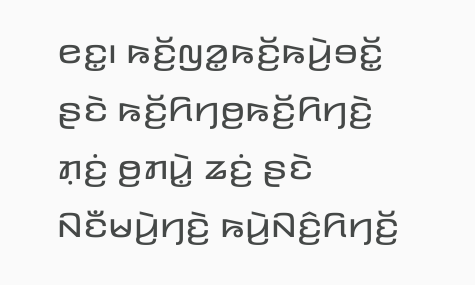ꤕꤢ꤭꤯ ꤒꤢꤩ꤬ꤜꤤ꤭ꤒꤢꤩ꤬ꤒꤣꤧ꤬ꤋꤢꤩ꤭ ꤔꤢꤧ ꤒꤢꤩ꤬ꤖꤚꤥ꤬ꤒꤢꤩ꤬ꤖꤚꤢꤧ꤬ ꤊ꤫ꤢꤦ꤬ ꤥ꤬ꤊꤣꤧ꤭ ꤘꤢꤦ꤬ ꤔꤢꤧ ꤡꤢꤪꤗꤣꤧ꤬ꤚꤢꤧ꤬ ꤒꤣꤧ꤬ꤡꤢꤨ꤬ꤖꤚꤢꤩ꤬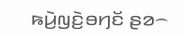ꤒꤣꤧ꤬ꤜꤢꤧ꤬ꤋꤚꤢꤩ ꤔꤤ꤮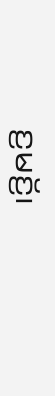ꤢ꤬ꤗꤢꤩ꤬꤯